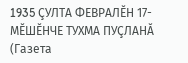1935 ÇУЛТА ФЕВРАЛĔН 17-МĔШĔНЧЕ ТУХМА ПУÇЛАНĂ (Газета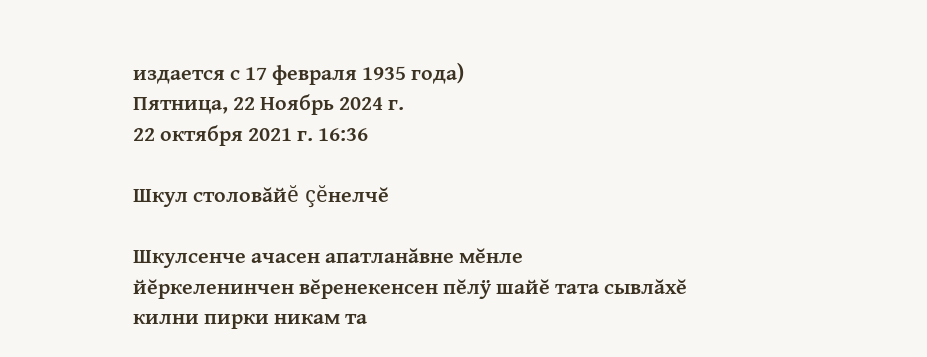издается с 17 февраля 1935 года)
Пятница, 22 Ноябрь 2024 г.
22 октября 2021 г. 16:36

Шкул столовăйĕ çĕнелчĕ

Шкулсенче ачасен апатланăвне мĕнле йĕркеленинчен вĕренекенсен пĕлÿ шайĕ тата сывлăхĕ килни пирки никам та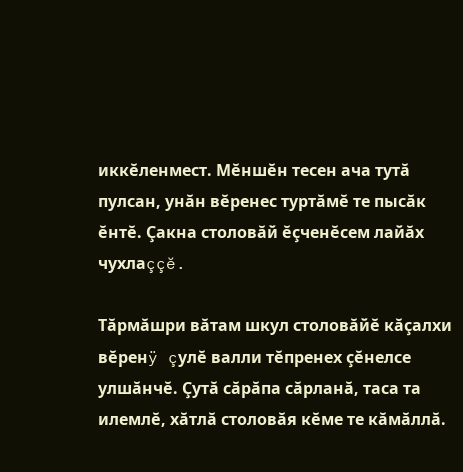иккĕленмест. Мĕншĕн тесен ача тутă пулсан, унăн вĕренес туртăмĕ те пысăк ĕнтĕ. Çакна столовăй ĕçченĕсем лайăх чухлаççĕ.

Тăрмăшри вăтам шкул столовăйĕ кăçалхи вĕренÿ çулĕ валли тĕпренех çĕнелсе улшăнчĕ. Çутă сăрăпа сăрланă, таса та илемлĕ, хăтлă столовăя кĕме те кăмăллă.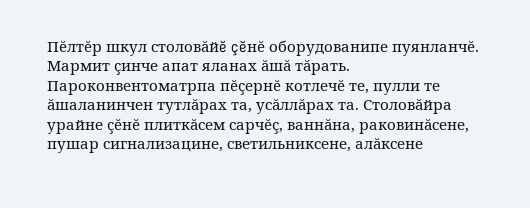Пĕлтĕр шкул столовăйĕ çĕнĕ оборудованипе пуянланчĕ. Мармит çинче апат яланах ăшă тăрать. Пароконвентоматрпа пĕçернĕ котлечĕ те, пулли те ăшаланинчен тутлăрах та, усăллăрах та. Столовăйра урайне çĕнĕ плиткăсем сарчĕç, ваннăна, раковинăсене, пушар сигнализацине, светильниксене, алăксене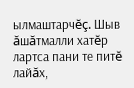ылмаштарчĕç. Шыв ăшăтмалли хатĕр лартса пани те питĕ лайăх,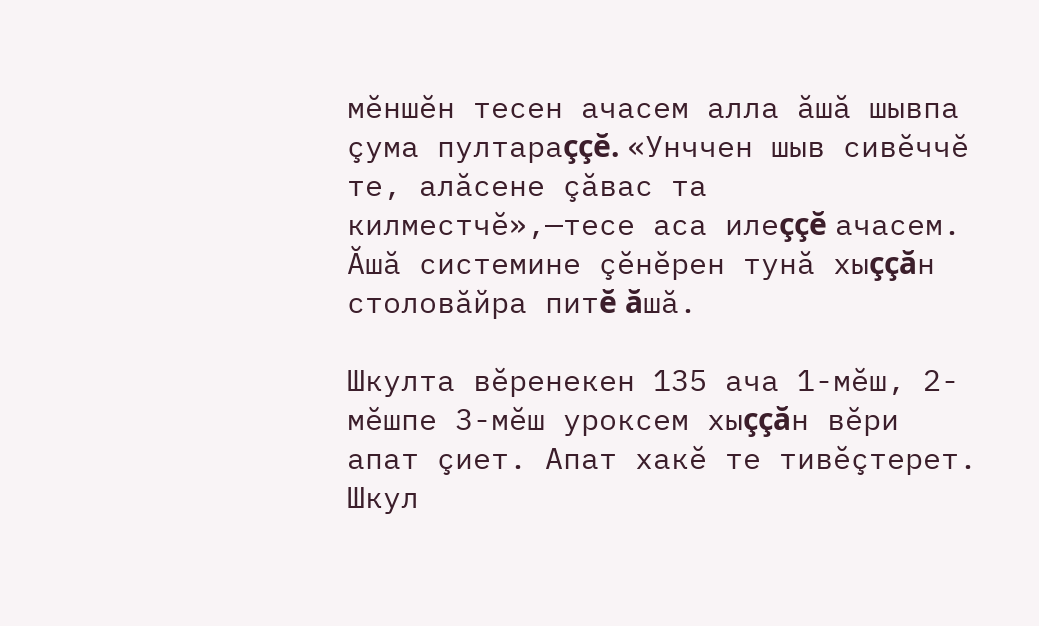мĕншĕн тесен ачасем алла ăшă шывпа çума пултараççĕ. «Унччен шыв сивĕччĕ те, алăсене çăвас та килместчĕ»,—тесе аса илеççĕ ачасем. Ăшă системине çĕнĕрен тунă хыççăн столовăйра питĕ ăшă.

Шкулта вĕренекен 135 ача 1-мĕш, 2-мĕшпе 3-мĕш уроксем хыççăн вĕри апат çиет. Апат хакĕ те тивĕçтерет. Шкул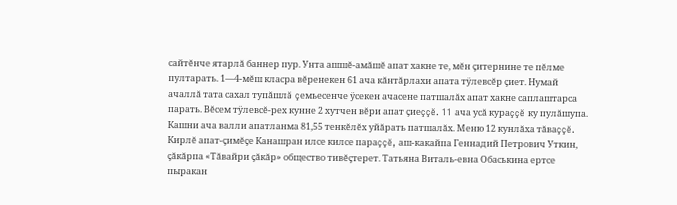сайтĕнче ятарлă баннер пур. Унта ашшĕ-амăшĕ апат хакне те, мĕн çитернине те пĕлме пултарать. 1—4-мĕш класра вĕренекен 61 ача кăнтăрлахи апата тÿлевсĕр çиет. Нумай ачаллă тата сахал тупăшлă çемьесенче ÿсекен ачасене патшалăх апат хакне саплаштарса парать. Вĕсем тÿлевсĕ-рех кунне 2 хутчен вĕри апат çиеççĕ. 11 ача усă кураççĕ ку пулăшупа. Кашни ача валли апатланма 81,55 тенкĕлĕх уйăрать патшалăх. Меню 12 кунлăха тăваççĕ. Кирлĕ апат-çимĕçе Канашран илсе килсе параççĕ, аш-какайпа Геннадий Петрович Уткин, çăкăрпа «Тăвайри çăкăр» общество тивĕçтерет. Татьяна Виталь-евна Обаськина ертсе пыракан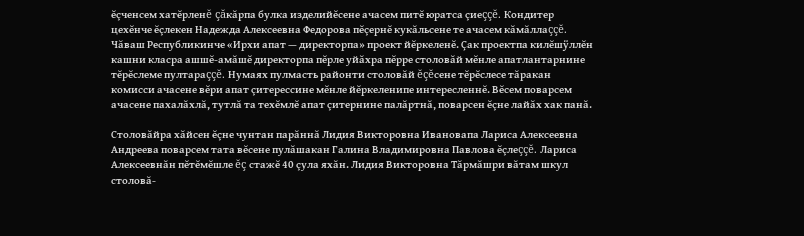ĕçченсем хатĕрленĕ çăкăрпа булка изделийĕсене ачасем питĕ юратса çиеççĕ. Кондитер цехĕнче ĕçлекен Надежда Алексеевна Федорова пĕçернĕ кукăльсене те ачасем кăмăллаççĕ. Чăваш Республикинче «Ирхи апат — директорпа» проект йĕркеленĕ. Çак проектпа килĕшÿллĕн кашни класра ашшĕ-амăшĕ директорпа пĕрле уйăхра пĕрре столовăй мĕнле апатлантарнине тĕрĕслеме пултараççĕ. Нумаях пулмасть районти столовăй ĕçĕсене тĕрĕслесе тăракан комисси ачасене вĕри апат çитерессине мĕнле йĕркеленипе интересленнĕ. Вĕсем поварсем ачасене пахалăхлă, тутлă та техĕмлĕ апат çитернине палăртнă, поварсен ĕçне лайăх хак панă.

Столовăйра хăйсен ĕçне чунтан парăннă Лидия Викторовна Ивановапа Лариса Алексеевна Андреева поварсем тата вĕсене пулăшакан Галина Владимировна Павлова ĕçлеççĕ. Лариса Алексеевнăн пĕтĕмĕшле ĕç стажĕ 40 çула яхăн. Лидия Викторовна Тăрмăшри вăтам шкул столовă-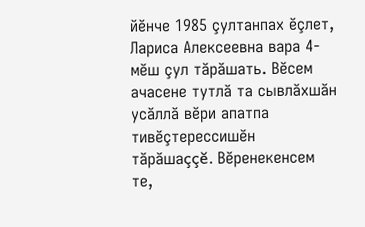йĕнче 1985 çултанпах ĕçлет, Лариса Алексеевна вара 4-мĕш çул тăрăшать. Вĕсем ачасене тутлă та сывлăхшăн усăллă вĕри апатпа тивĕçтерессишĕн тăрăшаççĕ. Вĕренекенсем те,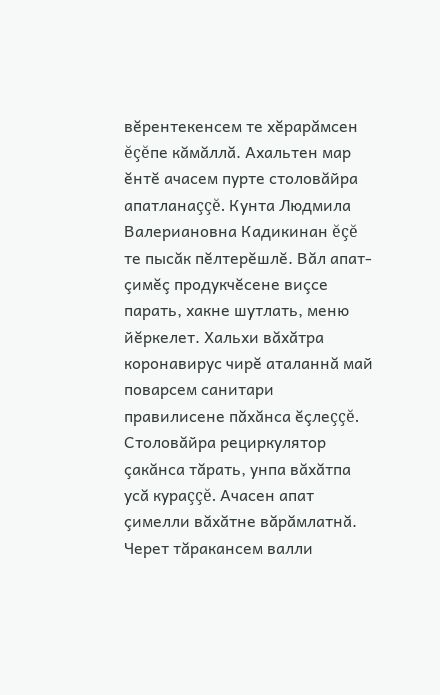вĕрентекенсем те хĕрарăмсен ĕçĕпе кăмăллă. Ахальтен мар ĕнтĕ ачасем пурте столовăйра апатланаççĕ. Кунта Людмила Валериановна Кадикинан ĕçĕ те пысăк пĕлтерĕшлĕ. Вăл апат-çимĕç продукчĕсене виçсе парать, хакне шутлать, меню йĕркелет. Хальхи вăхăтра коронавирус чирĕ аталаннă май поварсем санитари правилисене пăхăнса ĕçлеççĕ. Столовăйра рециркулятор çакăнса тăрать, унпа вăхăтпа усă кураççĕ. Ачасен апат çимелли вăхăтне вăрăмлатнă. Черет тăракансем валли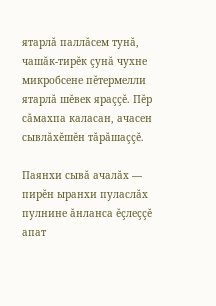ятарлă паллăсем тунă, чашăк-тирĕк çунă чухне микробсене пĕтермелли ятарлă шĕвек яраççĕ. Пĕр сăмахпа каласан, ачасен сывлăхĕшĕн тăрăшаççĕ.

Паянхи сывă ачалăх — пирĕн ыранхи пуласлăх пулнине ăнланса ĕçлеççĕ апат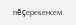пĕçерекенсем.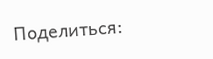Поделиться: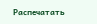Распечатать